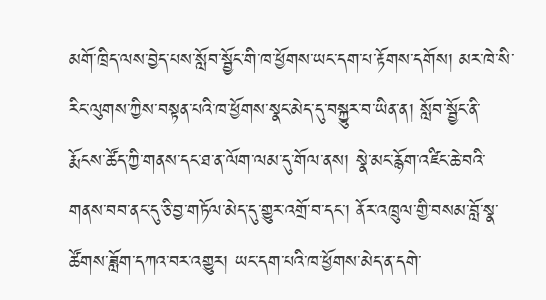མགོ་ཁྲིད་ལས་བྱེད་པས་སློབ་སྦྱོང་གི་ཁ་ཕྱོགས་ཡང་དག་པ་རྟོགས་དགོས། མར་ཁེ་སི་རིང་ལུགས་ཀྱིས་བསྟན་པའི་ཁ་ཕྱོགས་སྣང་མེད་དུ་བསྐྱུར་བ་ཡིན་ན། སློབ་སྦྱོང་ནི་རྨོངས་ཚོད་ཀྱི་གནས་དང་ཐ་ན་ལོག་ལམ་དུ་གོལ་ནས། སྣེ་མང་རྙོག་འཛིང་ཆེ་བའི་གནས་བབ་ནང་དུ་ཅི་བྱ་གཏོལ་མེད་དུ་གྱུར་འགྲོ་བ་དང་། ནོར་འཁྲུལ་གྱི་བསམ་བློ་སྣ་ཚོགས་ཟློག་དཀའ་བར་འགྱུར། ཡང་དག་པའི་ཁ་ཕྱོགས་མེད་ན་དགེ་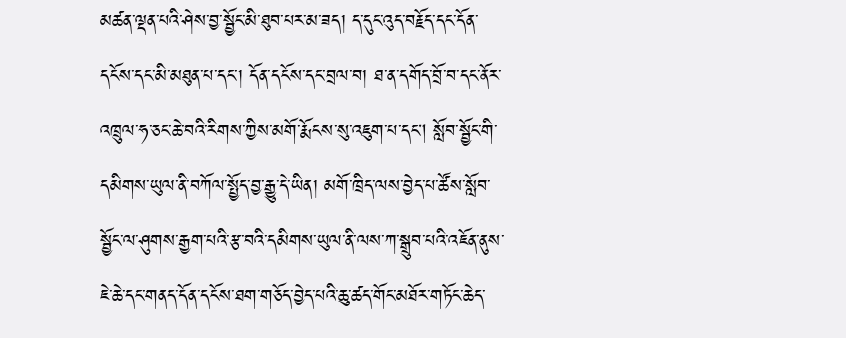མཚན་ལྡན་པའི་ཤེས་བྱ་སྦྱོང་མི་ཐུབ་པར་མ་ཟད། ད་དུང་འུད་བརྗོད་དང་དོན་དངོས་དང་མི་མཐུན་པ་དང་། དོན་དངོས་དང་བྲལ་བ། ཐ་ན་དགོད་བྲོ་བ་དང་ནོར་འཁྲུལ་ཧ་ཅང་ཆེ་བའི་རིགས་ཀྱིས་མགོ་རྨོངས་སུ་འཇུག་པ་དང། སློབ་སྦྱོང་གི་དམིགས་ཡུལ་ནི་བཀོལ་སྤྱོད་བྱ་རྒྱུ་དེ་ཡིན། མགོ་ཁྲིད་ལས་བྱེད་པ་ཚོས་སློབ་སྦྱོང་ལ་ཤུགས་རྒྱག་པའི་རྩ་བའི་དམིགས་ཡུལ་ནི་ལས་ཀ་སྒྲུབ་པའི་འཇོན་ནུས་ཇེ་ཆེ་དང་གནད་དོན་དངོས་ཐག་གཅོད་བྱེད་པའི་ཆུ་ཚད་གོང་མཐོར་གཏོང་ཆེད་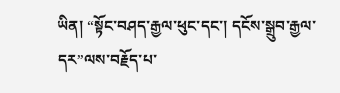ཡིན། “སྟོང་བཤད་རྒྱལ་ཕུང་དང་། དངོས་སྒྲུབ་རྒྱལ་དར”ལས་བརྗོད་པ་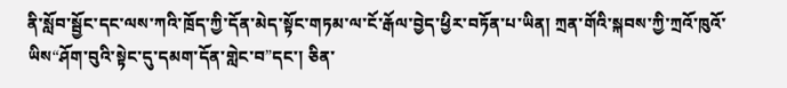ནི་སློབ་སྦྱོང་དང་ལས་ཀའི་ཁྲོད་ཀྱི་དོན་མེད་སྟོང་གཏམ་ལ་ངོ་རྒོལ་བྱེད་ཕྱིར་བཏོན་པ་ཡིན། ཀྲན་གོའི་སྐབས་ཀྱི་ཀྲའོ་ཁུའོ་ཡིས“ཤོག་བུའི་སྟེང་དུ་དམག་དོན་གླེང་བ”དང་། ཅིན་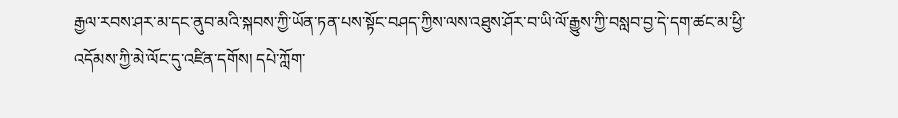རྒྱལ་རབས་ཤར་མ་དང་ནུབ་མའི་སྐབས་ཀྱི་ཡོན་ཏན་པས་སྟོང་བཤད་ཀྱིས་ལས་འཐུས་ཤོར་བ་ཡི་ལོ་རྒྱུས་ཀྱི་བསླབ་བྱ་དེ་དག་ཚང་མ་ཕྱི་འདོམས་ཀྱི་མེ་ལོང་དུ་འཛིན་དགོས། དཔེ་ཀློག་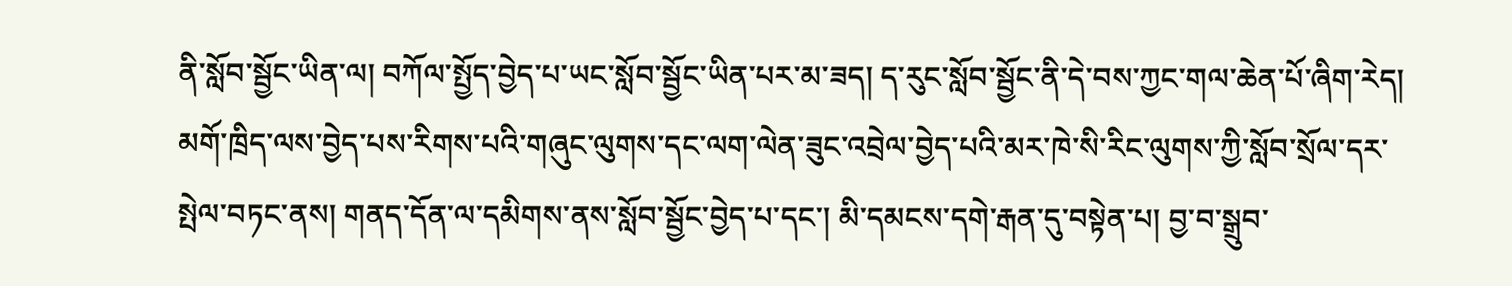ནི་སློབ་སྦྱོང་ཡིན་ལ། བཀོལ་སྤྱོད་བྱེད་པ་ཡང་སློབ་སྦྱོང་ཡིན་པར་མ་ཟད། ད་རུང་སློབ་སྦྱོང་ནི་དེ་བས་ཀྱང་གལ་ཆེན་པོ་ཞིག་རེད། མགོ་ཁྲིད་ལས་བྱེད་པས་རིགས་པའི་གཞུང་ལུགས་དང་ལག་ལེན་ཟུང་འབྲེལ་བྱེད་པའི་མར་ཁེ་སི་རིང་ལུགས་ཀྱི་སློབ་སྲོལ་དར་སྤེལ་བཏང་ནས། གནད་དོན་ལ་དམིགས་ནས་སློབ་སྦྱོང་བྱེད་པ་དང་། མི་དམངས་དགེ་རྒན་དུ་བསྟེན་པ། བྱ་བ་སྒྲུབ་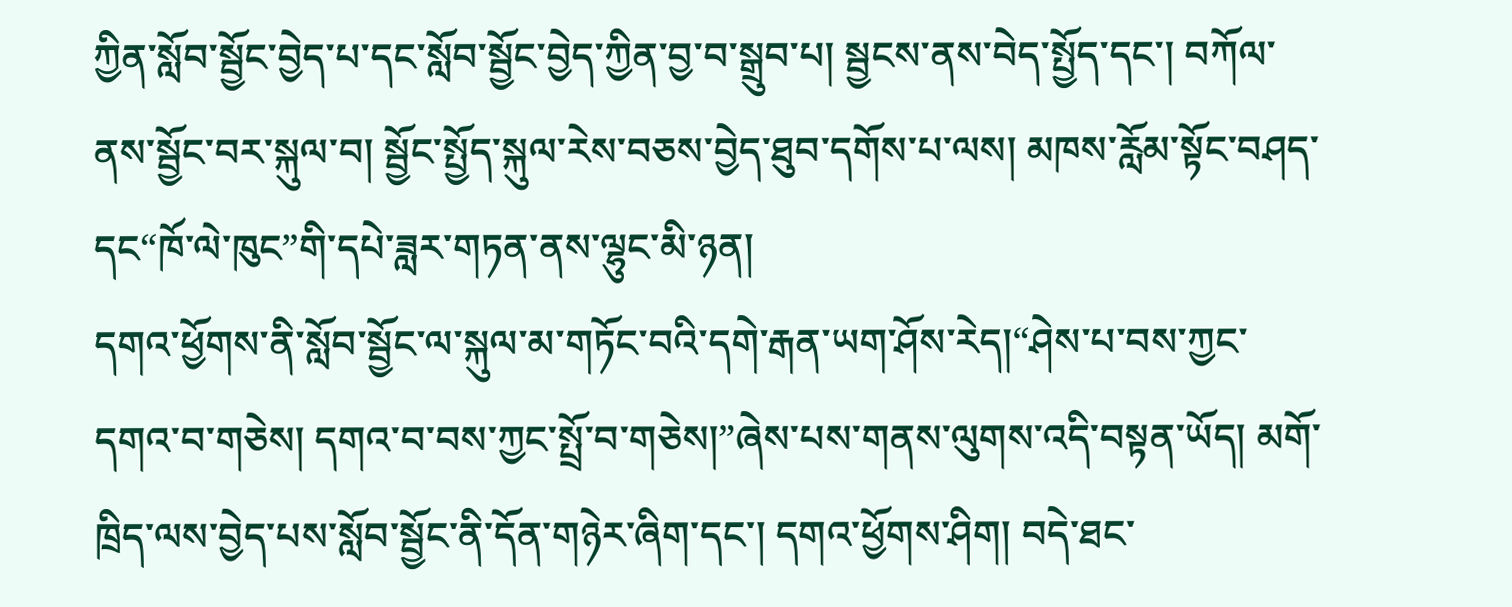ཀྱིན་སློབ་སྦྱོང་བྱེད་པ་དང་སློབ་སྦྱོང་བྱེད་ཀྱིན་བྱ་བ་སྒྲུབ་པ། སྦྱངས་ནས་བེད་སྤྱོད་དང་། བཀོལ་ནས་སྦྱོང་བར་སྐུལ་བ། སྦྱོང་སྤྱོད་སྐུལ་རེས་བཅས་བྱེད་ཐུབ་དགོས་པ་ལས། མཁས་རློམ་སྟོང་བཤད་དང“ཁོ་ལེ་ཁུང”གི་དཔེ་ཟླར་གཏན་ནས་ལྷུང་མི་ཉན།
དགའ་ཕྱོགས་ནི་སློབ་སྦྱོང་ལ་སྐུལ་མ་གཏོང་བའི་དགེ་རྒན་ཡག་ཤོས་རེད།“ཤེས་པ་བས་ཀྱང་དགའ་བ་གཅེས། དགའ་བ་བས་ཀྱང་སྤྲོ་བ་གཅེས།”ཞེས་པས་གནས་ལུགས་འདི་བསྟན་ཡོད། མགོ་ཁྲིད་ལས་བྱེད་པས་སློབ་སྦྱོང་ནི་དོན་གཉེར་ཞིག་དང་། དགའ་ཕྱོགས་ཤིག། བདེ་ཐང་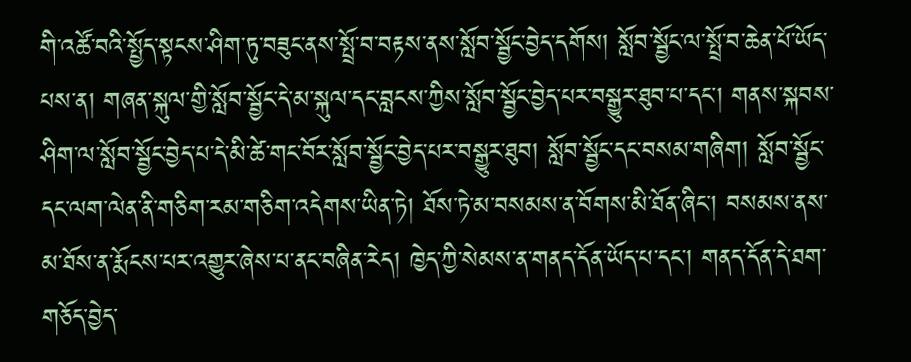གི་འཚོ་བའི་སྤྱོད་སྟངས་ཤིག་ཏུ་བཟུང་ནས་སྤྲོ་བ་བརྟས་ནས་སློབ་སྦྱོང་བྱེད་དགོས། སློབ་སྦྱོང་ལ་སྤྲོ་བ་ཆེན་པོ་ཡོད་པས་ན། གཞན་སྐུལ་གྱི་སློབ་སྦྱོང་དེ་མ་སྐུལ་དང་བླངས་ཀྱིས་སློབ་སྦྱོང་བྱེད་པར་བསྒྱུར་ཐུབ་པ་དང་། གནས་སྐབས་ཤིག་ལ་སློབ་སྦྱོང་བྱེད་པ་དེ་མི་ཚེ་གང་བོར་སློབ་སྦྱོང་བྱེད་པར་བསྒྱུར་ཐུབ། སློབ་སྦྱོང་དང་བསམ་གཞིག། སློབ་སྦྱོང་དང་ལག་ལེན་ནི་གཅིག་རམ་གཅིག་འདེགས་ཡིན་ཏེ། ཐོས་ཏེ་མ་བསམས་ན་བོགས་མི་ཐོན་ཞིང་། བསམས་ནས་མ་ཐོས་ན་རྨོངས་པར་འགྱུར་ཞེས་པ་ནང་བཞིན་རེད། ཁྱེད་ཀྱི་སེམས་ན་གནད་དོན་ཡོད་པ་དང་། གནད་དོན་དེ་ཐག་གཅོད་བྱེད་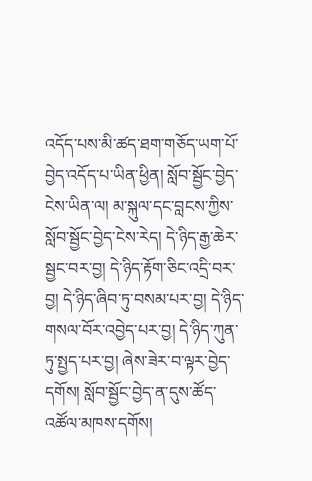འདོད་པས་མི་ཚད་ཐག་གཅོད་ཡག་པོ་བྱེད་འདོད་པ་ཡིན་ཕྱིན། སློབ་སྦྱོང་བྱེད་ངེས་ཡིན་ལ། མ་སྐུལ་དང་བླངས་ཀྱིས་སློབ་སྦྱོང་བྱེད་ངེས་རེད། དེ་ཉིད་རྒྱ་ཆེར་སྦྱང་བར་བྱ། དེ་ཉིད་རྟོག་ཅིང་འདྲི་བར་བྱ། དེ་ཉིད་ཞིབ་ཏུ་བསམ་པར་བྱ། དེ་ཉིད་གསལ་བོར་འབྱེད་པར་བྱ། དེ་ཉིད་ཀུན་ཏུ་སྤྱད་པར་བྱ། ཞེས་ཟེར་བ་ལྟར་བྱེད་དགོས། སློབ་སྦྱོང་བྱེད་ན་དུས་ཚོད་འཚོལ་མཁས་དགོས།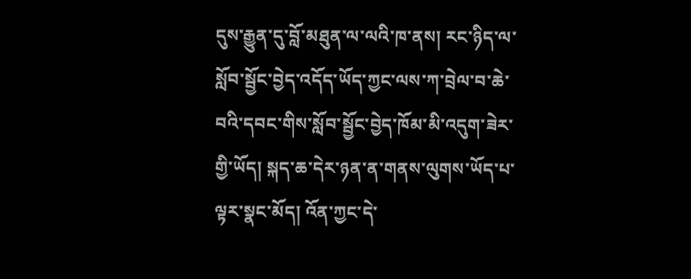དུས་རྒྱུན་དུ་བློ་མཐུན་ལ་ལའི་ཁ་ནས། རང་ཉིད་ལ་སློབ་སྦྱོང་བྱེད་འདོད་ཡོད་ཀྱང་ལས་ཀ་བྲེལ་བ་ཆེ་བའི་དབང་གིས་སློབ་སྦྱོང་བྱེད་ཁོམ་མི་འདུག་ཟེར་གྱི་ཡོད། སྐད་ཆ་དེར་ཉན་ན་གནས་ལུགས་ཡོད་པ་ལྟར་སྣང་མོད། འོན་ཀྱང་དེ་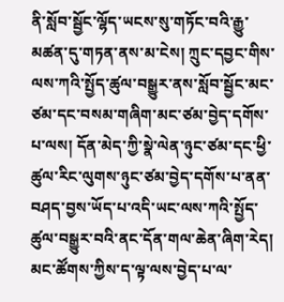ནི་སློབ་སྦྱོང་ལྷོད་ཡངས་སུ་གཏོང་བའི་རྒྱུ་མཚན་དུ་གཏན་ནས་མ་ངེས། ཀྲུང་དབྱང་གིས་ལས་ཀའི་སྤྱོད་ཚུལ་བསྒྱུར་ནས་སློབ་སྦྱོང་མང་ཙམ་དང་བསམ་གཞིག་མང་ཙམ་བྱེད་དགོས་པ་ལས། དོན་མེད་ཀྱི་སྣེ་ལེན་ཉུང་ཙམ་དང་ཕྱི་ཚུལ་རིང་ལུགས་ཉུང་ཙམ་བྱེད་དགོས་པ་ནན་བཤད་བྱས་ཡོད་པ་འདི་ཡང་ལས་ཀའི་སྤྱོད་ཚུལ་བསྒྱུར་བའི་ནང་དོན་གལ་ཆེན་ཞིག་རེད། མང་ཚོགས་ཀྱིས་ད་ལྟ་ལས་བྱེད་པ་ལ་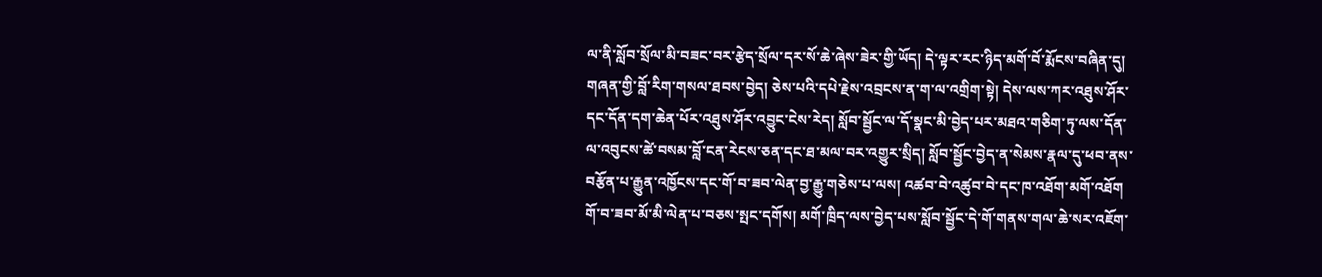ལ་ནི་སློབ་སྲོལ་མི་བཟང་བར་རྩེད་སྲོལ་དར་སོ་ཆེ་ཞེས་ཟེར་གྱི་ཡོད། དེ་ལྟར་རང་ཉིད་མགོ་བོ་རྨོངས་བཞིན་དུ། གཞན་གྱི་བློ་རིག་གསལ་ཐབས་བྱེད། ཅེས་པའི་དཔེ་རྗེས་འབྲངས་ན་ག་ལ་འགྲིག་སྟེ། དེས་ལས་ཀར་འཐུས་ཤོར་དང་དོན་དག་ཆེན་པོར་འཐུས་ཤོར་འབྱུང་ངེས་རེད། སློབ་སྦྱོང་ལ་དོ་སྣང་མི་བྱེད་པར་མཐའ་གཅིག་ཏུ་ལས་དོན་ལ་འབུངས་ཚེ་བསམ་བློ་ངན་རེངས་ཅན་དང་ཐ་མལ་བར་འགྱུར་སྲིད། སློབ་སྦྱོང་བྱེད་ན་སེམས་རྣལ་དུ་ཕབ་ནས་བརྩོན་པ་རྒྱུན་འཁྱོངས་དང་གོ་བ་ཟབ་ལེན་བྱ་རྒྱུ་གཅེས་པ་ལས། འཚབ་བེ་འཚུབ་བེ་དང་ཁ་འཐོག་མགོ་འཐོག གོ་བ་ཟབ་མོ་མི་ལེན་པ་བཅས་སྤང་དགོས། མགོ་ཁྲིད་ལས་བྱེད་པས་སློབ་སྦྱོང་དེ་གོ་གནས་གལ་ཆེ་སར་འཇོག་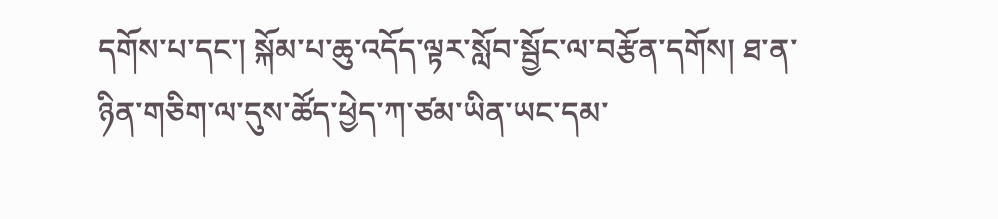དགོས་པ་དང་། སྐོམ་པ་ཆུ་འདོད་ལྟར་སློབ་སྦྱོང་ལ་བརྩོན་དགོས། ཐ་ན་ཉིན་གཅིག་ལ་དུས་ཚོད་ཕྱེད་ཀ་ཙམ་ཡིན་ཡང་དམ་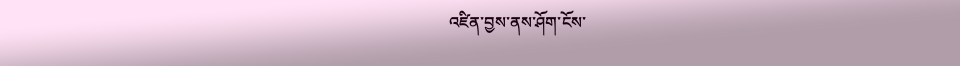འཛིན་བྱས་ནས་ཤོག་ངོས་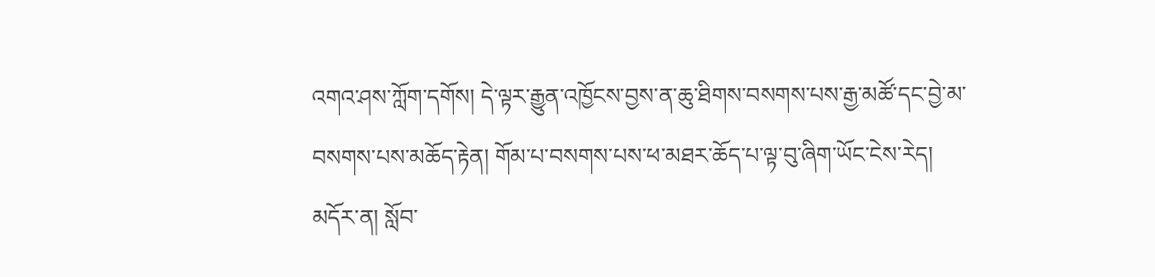འགའ་ཤས་ཀློག་དགོས། དེ་ལྟར་རྒྱུན་འཁྱོངས་བྱས་ན་ཆུ་ཐིགས་བསགས་པས་རྒྱ་མཚོ་དང་བྱེ་མ་བསགས་པས་མཆོད་རྟེན། གོམ་པ་བསགས་པས་ཕ་མཐར་ཆོད་པ་ལྟ་བུ་ཞིག་ཡོང་ངེས་རེད།
མདོར་ན། སློབ་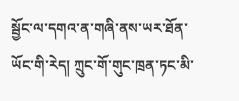སྦྱོང་ལ་དགའ་ན་གཞི་ནས་ཡར་ཐོན་ཡོང་གི་རེད། ཀྲུང་གོ་གུང་ཁྲན་ཏང་མི་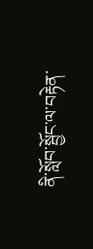ནི་སློབ་སྦྱོང་ལ་བརྟེན་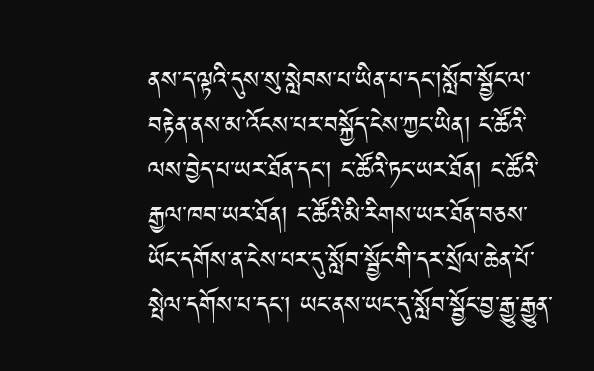ནས་ད་ལྟའི་དུས་སུ་སླེབས་པ་ཡིན་པ་དང་།སློབ་སྦྱོང་ལ་བརྟེན་ནས་མ་འོངས་པར་བསྐྱོད་ངེས་ཀྱང་ཡིན། ང་ཚོའི་ལས་བྱེད་པ་ཡར་ཐོན་དང་། ང་ཚོའི་ཏང་ཡར་ཐོན། ང་ཚོའི་རྒྱལ་ཁབ་ཡར་ཐོན། ང་ཚོའི་མི་རིགས་ཡར་ཐོན་བཅས་ཡོང་དགོས་ན་ངེས་པར་དུ་སློབ་སྦྱོང་གི་དར་སྲོལ་ཆེན་པོ་སྤེལ་དགོས་པ་དང་། ཡང་ནས་ཡང་དུ་སློབ་སྦྱོང་བྱ་རྒྱུ་རྒྱུན་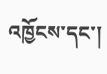འཁྱོངས་དང་།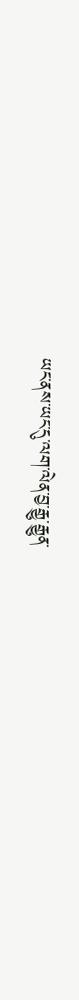ཡང་ནས་ཡང་དུ་ལག་ལེན་བྱ་རྒྱུ་རྒྱུན་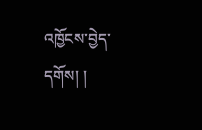འཁྱོངས་བྱེད་དགོས། །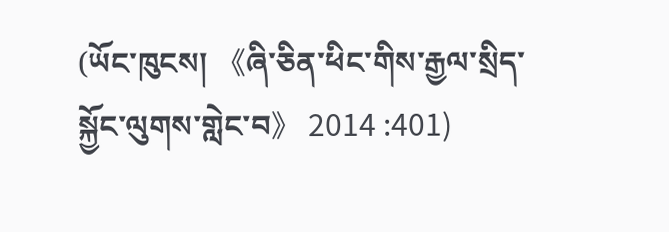(ཡོང་ཁུངས། 《ཞི་ཅིན་ཕིང་གིས་རྒྱལ་སྲིད་སྐྱོང་ལུགས་གླེང་བ》 2014 :401)